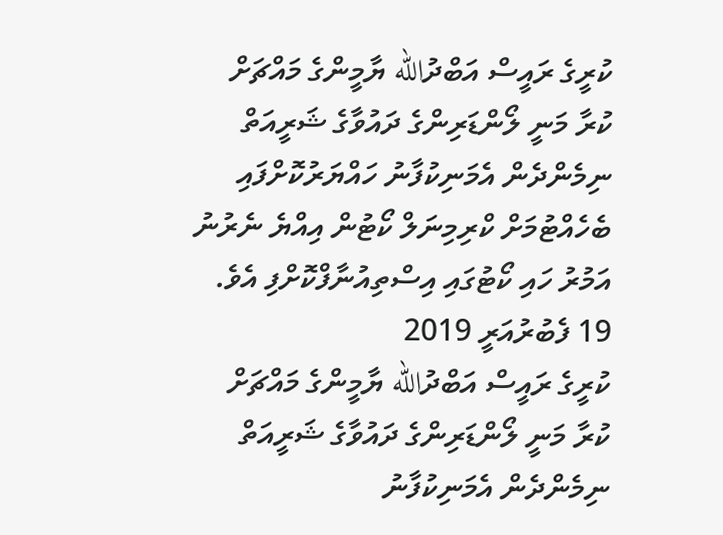ކުރީގެ ރައީސް އަބްދުالله ޔާމީންގެ މައްޗަށް ކުރާ މަނީ ލޯންޑަރިންގެ ދައުވާގެ ޝަރީއަތް ނިމެންދެން އެމަނިކުފާނު ހައްޔަރުކޮށްފައި ބެހެއްޓުމަށް ކްރިމިނަލް ކޯޓުން އިއްޔެ ނެރުނު އަމުރު ހައި ކޯޓުގައި އިސްތިއުނާފްކޮށްފި އެވެ.
19 ފެބުރުއަރީ 2019
ކުރީގެ ރައީސް އަބްދުالله ޔާމީންގެ މައްޗަށް ކުރާ މަނީ ލޯންޑަރިންގެ ދައުވާގެ ޝަރީއަތް ނިމެންދެން އެމަނިކުފާނު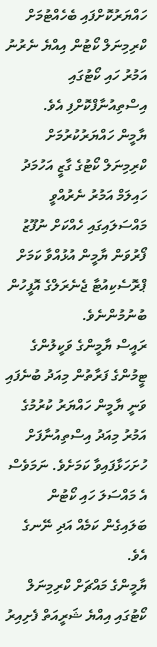ހައްޔަރުކޮށްފައި ބެހެއްޓުމަށް ކްރިމިނަލް ކޯޓުން އިއްޔެ ނެރުނު އަމުރު ހައި ކޯޓުގައި އިސްތިއުނާފްކޮށްފި އެވެ.
ޔާމީން ހައްޔަރުކުރުމަށް ކްރިމިނަލް ކޯޓުގެ ގާޒީ އަހުމަދު ހައިލަމް އަމުރު ނެރުއްވީ މައްސަލައިގައި ހެއްކަށް ނުފޫޒު ފޯރުވަން ޔާމީން އުޅުއްވާ ކަމަށް ޕްރޮސެކިއުޓާ ޖެނެރަލްގެ އޮފީހުން ބުނުމުންނެވެ.
ރައީސް ޔާމީންގެ ވަކީލުންގެ ޓީމުންގެ ފަރާތުން މިއަދު ބުނެފައި ވަނީ ޔާމީން ހައްޔަރު ކުރުމުގެ އަމުރު މިއަދު އިސްތިއުނާފަށް ހުށަހަޅާފައިވާ ކަމަށެވެ. ނަމަވެސް އެ މައްސަލަ ހައި ކޯޓުން ބަލައިގެން ކަމެއް އަދި ނޭނގެ އެވެ.
ޔާމީންގެ މައްޗަށް ކްރިމިނަލް ކޯޓުގައި އިއްޔެ ޝަރީއަތް ފެށިއިރު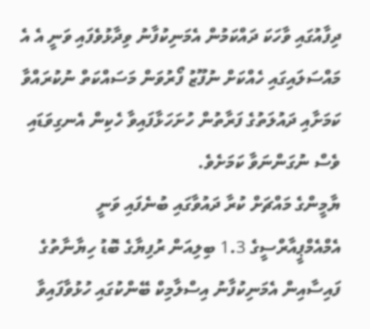ދިފާއުގައި ވާހަކަ ދައްކަމުން އެމަނިކުފާނު ވިދާޅުވެފައި ވަނީ އެ އެ މައްސަލައިގައި ހެއްކަށް ނުފޫޒު ފޯރުވަން މަސައްކަތް ނުކުރައްވާ ކަމަށާއި ދައުލަތުގެ ފަރާތުން ހުށަހަޅާފައިވާ ހެކިން އެނގިވަޑައި ވެސް ނުގަންނަވާ ކަމަށެވެ.
ޔާމީންގެ މައްޗަށް ކުރާ ދައުވާގައި ބުނެފައި ވަނީ އެމްއެމްޕީއާރްސީގެ 1.3 ބިލިއަން ރުފިޔާގެ ބޮޑު ހިޔާނާތުގެ ފައިސާއިން އެމަނިކުފާނު އިސްލާމިކް ބޭންކުގައި ހުޅުވާފައިވާ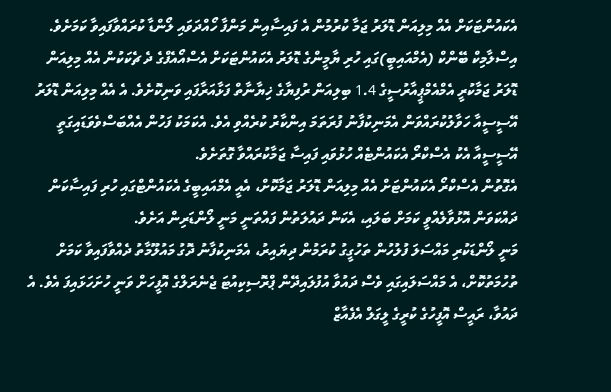އެކައުންޓަކަށް އެއް މިލިއަން ޑޮލަރު ޖަމާ ކުރުމުން އެ ފައިސާއިން މަންފާ ހޯއްދަވައި ލޯންޑާ ކުރައްވާފައިވާ ކަމަށެވެ.
އިސްލާމިކް ބޭންކް (އެމްއައިބީ)ގައި ހުރި ޔާމީންގެ ޑޮލަރު އެކައުންޓަކަށް އެސްއޯއެފްގެ ދެ ޗެކަކުން އެއް މިލިއަން ޑޮލަރު ޖަމާކުރީ އެމްއެމްޕީއާރުސީގެ 1.4 ބިލިއަން ރުފިޔާގެ ޚިޔާނާތް ފަޅާއަރާފައި ވަނިކޮށެވެ. އެ އެއް މިލިއަން ޑޮލަރު އޭސީސީއާ ހަވާލުކުރައްވަން އެމަނިކުފާނު ފުރަތަމަ އިންކާރު ކުރެއްވި އެވެ. އެކަމަކު ފަހުން އެއްބަސްވެވަޑައިގަތީ އޭސީސީއާ އެކު އެސްކްރޯ އެކައުންޓެއް ހުޅުވައި ފައިސާ ޖަމާކުރައްވާ ގޮތަށެވެ.
އެގޮތުން އެސްކްރޯ އެކައުންޓަށް އެއް މިލިއަން ޑޮލަރު ޖަމާކޮށް، އެއީ އެމްއައިބީގެ އެކައުންޓްގައި ހުރި ފައިސާކަން ދައްކަވަން އޮޅުވާލެއްވީ ކަމަށް ބަލައި، އެކަން ދައުލަތުން ފައްތަނީ މަނީ ލޯންޑަރިން އަށެވެ.
މަނީ ލޯންޑަކުރި މައްސަލަ ފުލުހުން ތަހުގީގު ކުރަމުން ދިޔައިރު، އެމަނިކުފާނު ދޮގު މައުލޫމާތު ދެއްވާފައިވާ ކަމަށް ތުހުމަތުކޮށް، އެ މައްސަލައިގައި ވެސް ދައުވާ އުފުލައިދޭން ޕްރޮސިކިއުޓަ ޖެނެރަލްގެ އޮފީހަށް ވަނީ ހުށަހަޅައިފަ އެވެ. އެ ދައުވާ، ރައީސް އޮފީހުގެ ކުރީގެ ލީގަލް އެފެއާޒް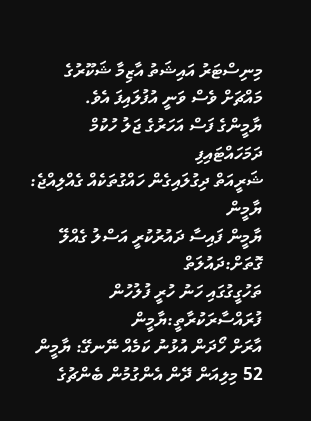މިނިސްޓަރު އައިޝަތު އާޒިމާ ޝަކޫރުގެ މައްޗަށް ވެސް ވަނީ އުފުލައިފަ އެވެ.
ޔާމީންގެ ފަސް އަހަރުގެ ޖަލު ހުކުމް ދަމަހައްޓައިފި
ޝަރީއަތް ދިގުލައިގެން ހައްގުތަކެއް ގެއްލިއްޖެ: ޔާމީން
ޔާމީން ފައިސާ ދައުރުކުރީ އަސްލު ގެއްލޭ ގޮތަށް:ދައުލަތް
ތަހުގީގުގައި ހަނު ހުރީ ފުލުހުން ފުރައްސާރަކުރާތީ:ޔާމީން
އާރަށް ހޯދަން އުޅުނު ކަމެއް ނޭނގޭ: ޔާމީން
52 މިލިއަން ދޭން އެންގުމުން ބެންޗުގެ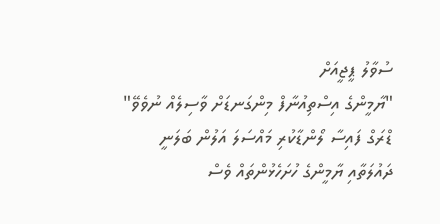ސުވާލު ޕީޖީއަށް
"ޔާމީންގެ އިސްތިއުނާފް މިންގަނޑަށް ވާސިލެއް ނުވެވޭ"
ޑްރަގް ފައިސާ ލޯންޑާކުރި މައްސަލަ އަލުން ބަލަނީ
ދައުލަތާއި ޔާމީންގެ ހުށަހެޅުންތައް ވެސް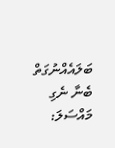ބަލައެއްނުގަތް
ބެނާ ނެގި މައްސަލަ: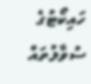ހައިކޯޓުގެ ސުވާލުތައް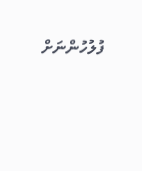ފުލުހުންނަށް